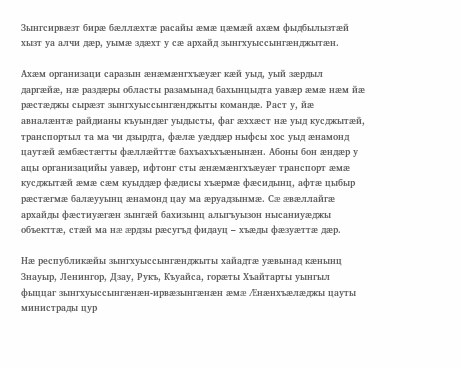Зынгсирвæзт бирæ бæллæхтæ расайы æмæ цæмæй ахæм фыдбылызтæй хызт уа алчи дæр, уымæ здæхт у сæ архайд зынгхуыссынгæнджытæн.

Ахæм организаци саразын æнæмæнгхъæуæг кæй уыд, уый зæрдыл даргæйæ, нæ раздæры областы разамынад бахынцыдта уавæр æмæ нæм йæ рæстæджы сырæзт зынгхуыссынгæнджыты командæ. Раст у, йæ авналæнтæ райдианы къуындæг уыдысты, фаг æххæст нæ уыд кусджытæй, транспортыл та ма чи дзырдта, фæлæ уæддæр ныфсы хос уыд æнамонд цаутæй æмбæстæгты фæллæйттæ бахъахъхъæнынæн. Абоны бон æндæр у ацы организацийы уавæр, ифтонг сты æнæмæнгхъæуæг транспорт æмæ кусджытæй æмæ сæм куыддæр фæдисы хъæрмæ фæсидынц, афтæ цыбыр рæстæгмæ балæууынц æнамонд цау ма æруадзынмæ. Сæ æвæллайгæ архайды фæстиуæгæн зынгæй бахизынц алыгъуызон нысаниуæджы объекттæ, стæй ма нæ æрдзы рæсугъд фидауц – хъæды фæзуæттæ дæр.

Нæ республикæйы зынгхуыссынгæнджыты хайадтæ уæвынад кæнынц Знауыр, Ленингор, Дзау, Рукъ, Къуайса, горæты Хъайтарты уынгыл фыццаг зынгхуыссынгæнæн-ирвæзынгæнæн æмæ Æнæнхъæлæджы цауты министрады цур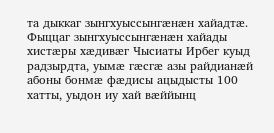та дыккаг зынгхуыссынгæнæн хайадтæ. Фыццаг зынгхуыссынгæнæн хайады хистæры хæдивæг Чысиаты Ирбег куыд радзырдта, уымæ гæсгæ азы райдианæй абоны бонмæ фæдисы ацыдысты 100 хатты, уыдон иу хай вæййынц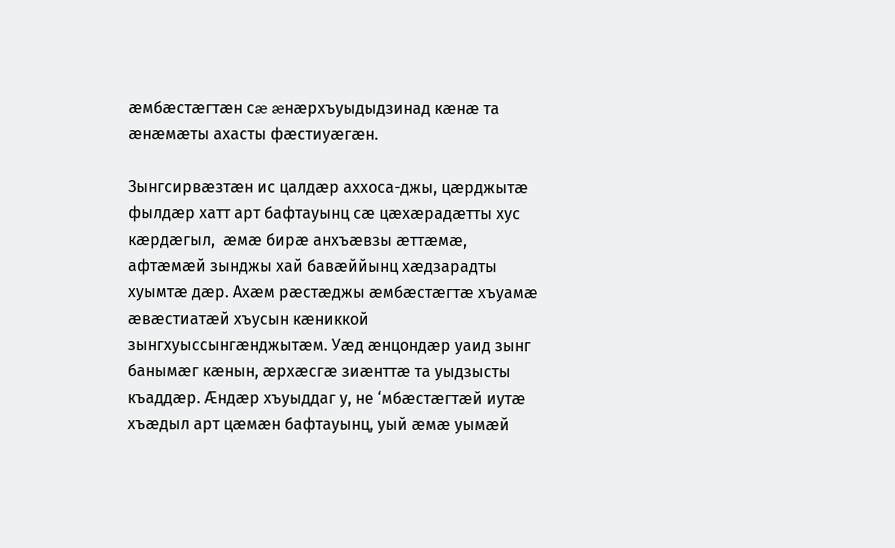æмбæстæгтæн сæ æнæрхъуыдыдзинад кæнæ та æнæмæты ахасты фæстиуæгæн.

Зынгсирвæзтæн ис цалдæр аххоса-джы, цæрджытæ фылдæр хатт арт бафтауынц сæ цæхæрадæтты хус кæрдæгыл,  æмæ бирæ анхъæвзы æттæмæ, афтæмæй зынджы хай бавæййынц хæдзарадты хуымтæ дæр. Ахæм рæстæджы æмбæстæгтæ хъуамæ æвæстиатæй хъусын кæниккой зынгхуыссынгæнджытæм. Уæд æнцондæр уаид зынг банымæг кæнын, æрхæсгæ зиæнттæ та уыдзысты къаддæр. Æндæр хъуыддаг у, не ‘мбæстæгтæй иутæ хъæдыл арт цæмæн бафтауынц, уый æмæ уымæй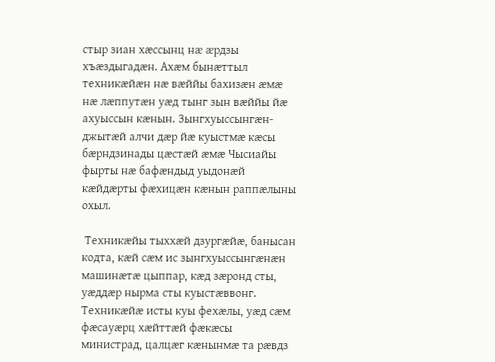стыр зиан хæссынц нæ æрдзы хъæздыгадæн. Ахæм бынæттыл техникæйæн нæ вæййы бахизæн æмæ нæ лæппутæн уæд тынг зын вæййы йæ ахуыссын кæнын. Зынгхуыссынгæн-джытæй алчи дæр йæ куыстмæ кæсы бæрндзинады цæстæй æмæ Чысиайы фырты нæ бафæндыд уыдонæй кæйдæрты фæхицæн кæнын раппæлыны охыл.

 Техникæйы тыххæй дзургæйæ, банысан кодта, кæй сæм ис зынгхуыссынгæнæн машинæтæ цыппар, кæд зæронд сты, уæддæр нырма сты куыстæввонг. Техникæйæ исты куы фехæлы, уæд сæм фæсауæрц хæйттæй фæкæсы министрад, цалцæг кæнынмæ та рæвдз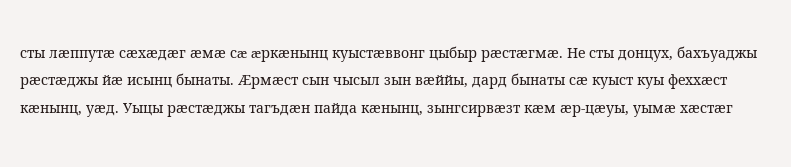сты лæппутæ сæхæдæг æмæ сæ æркæнынц куыстæввонг цыбыр рæстæгмæ. Не сты донцух, бахъуаджы рæстæджы йæ исынц бынаты. Æрмæст сын чысыл зын вæййы, дард бынаты сæ куыст куы феххæст кæнынц, уæд. Уыцы рæстæджы тагъдæн пайда кæнынц, зынгсирвæзт кæм æр-цæуы, уымæ хæстæг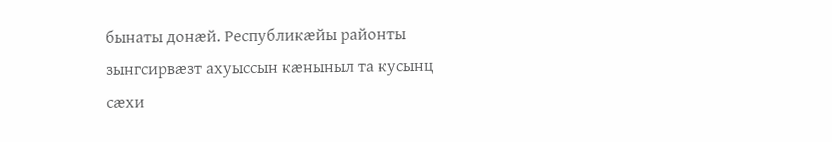бынаты донæй. Республикæйы районты зынгсирвæзт ахуыссын кæныныл та кусынц сæхи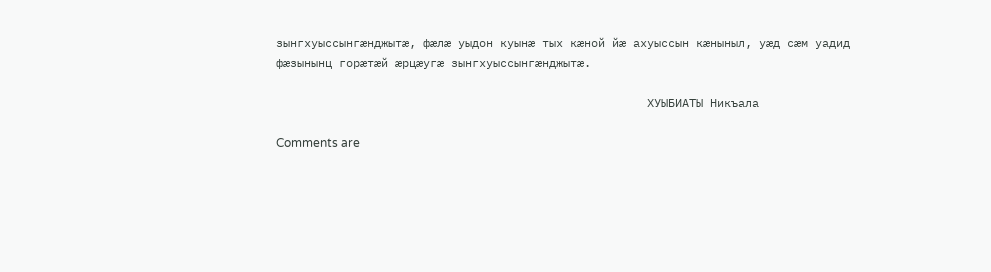зынгхуыссынгæнджытæ, фæлæ уыдон куынæ тых кæной йæ ахуыссын кæныныл, уæд сæм уадид фæзынынц горæтæй æрцæугæ зынгхуыссынгæнджытæ.

                                                     ХУЫБИАТЫ Никъала

Comments are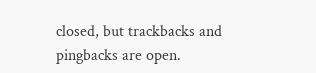closed, but trackbacks and pingbacks are open.